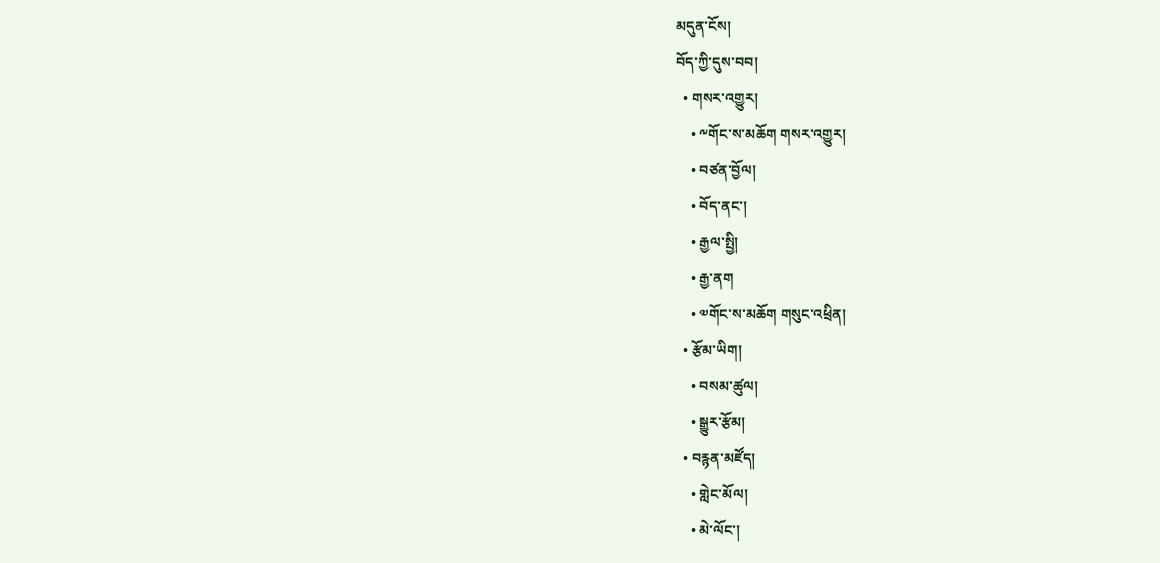མདུན་ངོས།
བོད་ཀྱི་དུས་བབ།
  • གསར་འགྱུར།
    • ༸གོང་ས་མཆོག གསར་འགྱུར།
    • བཙན་བྱོལ།
    • བོད་ནང་།
    • རྒྱལ་སྤྱི།
    • རྒྱ་ནག
    • ༧གོང་ས་མཆོག གསུང་འཕྲིན།
  • རྩོམ་ཡིག།
    • བསམ་ཚུལ།
    • སྒྱུར་རྩོམ།
  • བརྙན་མཛོད།
    • གླེང་མོལ།
    • མེ་ལོང་།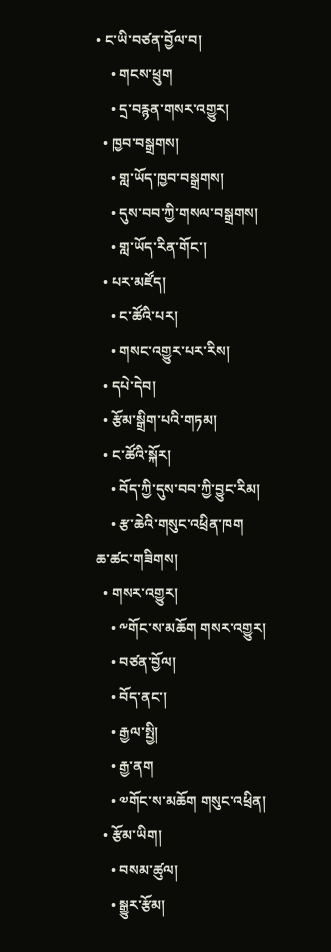• ང་ཡི་བཙན་བྱོལ་བ།
    • གངས་ཕྲུག
    • དྲ་བརྙན་གསར་འགྱུར།
  • ཁྱབ་བསྒྲགས།
    • གླ་ཡོད་ཁྱབ་བསྒྲགས།
    • དུས་བབ་ཀྱི་གསལ་བསྒྲགས།
    • གླ་ཡོད་རིན་གོང་།
  • པར་མཛོད།
    • ང་ཚོའི་པར།
    • གསང་འགྱུར་པར་རིས།
  • དཔེ་དེབ།
  • རྩོམ་སྒྲིག་པའི་གཏམ།
  • ང་ཚོའི་སྐོར།
    • བོད་ཀྱི་དུས་བབ་ཀྱི་བྱུང་རིམ།
    • རྩ་ཆེའི་གསུང་འཕྲིན་ཁག
ཆ་ཚང་གཟིགས།
  • གསར་འགྱུར།
    • ༸གོང་ས་མཆོག གསར་འགྱུར།
    • བཙན་བྱོལ།
    • བོད་ནང་།
    • རྒྱལ་སྤྱི།
    • རྒྱ་ནག
    • ༧གོང་ས་མཆོག གསུང་འཕྲིན།
  • རྩོམ་ཡིག།
    • བསམ་ཚུལ།
    • སྒྱུར་རྩོམ།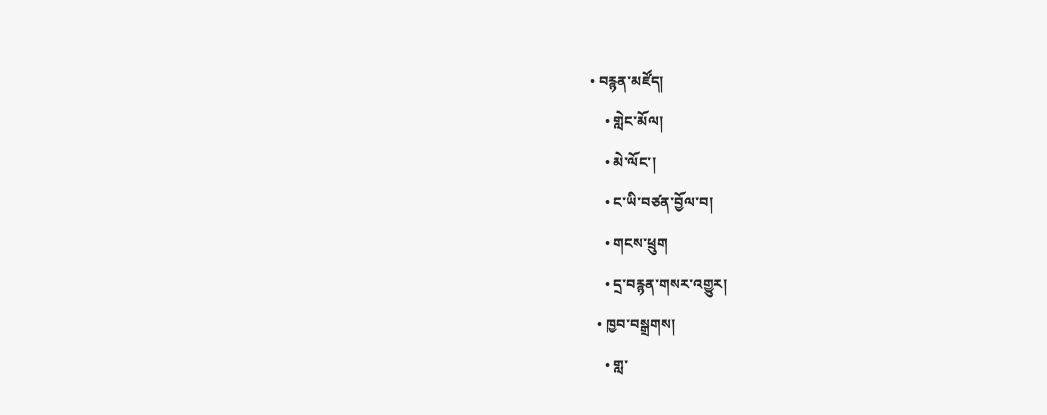• བརྙན་མཛོད།
    • གླེང་མོལ།
    • མེ་ལོང་།
    • ང་ཡི་བཙན་བྱོལ་བ།
    • གངས་ཕྲུག
    • དྲ་བརྙན་གསར་འགྱུར།
  • ཁྱབ་བསྒྲགས།
    • གླ་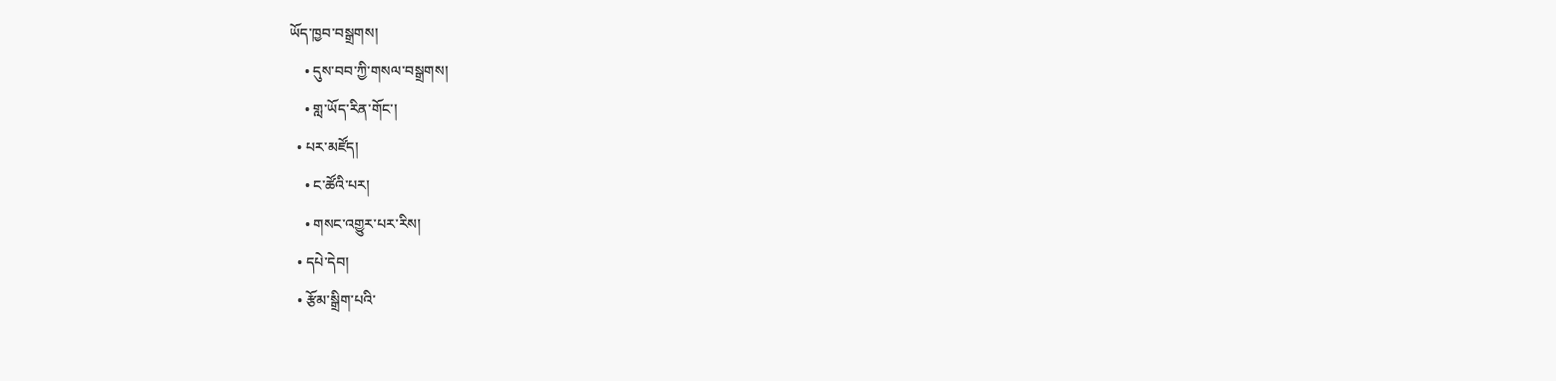ཡོད་ཁྱབ་བསྒྲགས།
    • དུས་བབ་ཀྱི་གསལ་བསྒྲགས།
    • གླ་ཡོད་རིན་གོང་།
  • པར་མཛོད།
    • ང་ཚོའི་པར།
    • གསང་འགྱུར་པར་རིས།
  • དཔེ་དེབ།
  • རྩོམ་སྒྲིག་པའི་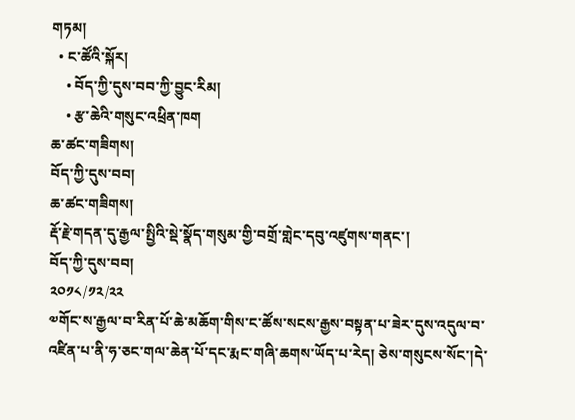གཏམ།
  • ང་ཚོའི་སྐོར།
    • བོད་ཀྱི་དུས་བབ་ཀྱི་བྱུང་རིམ།
    • རྩ་ཆེའི་གསུང་འཕྲིན་ཁག
ཆ་ཚང་གཟིགས།
བོད་ཀྱི་དུས་བབ།
ཆ་ཚང་གཟིགས།
རྡོ་རྗེ་གདན་དུ་རྒྱལ་སྤྱིའི་སྡེ་སྣོད་གསུམ་གྱི་བགྲོ་གླེང་དབུ་འཛུགས་གནང་།
བོད་ཀྱི་དུས་བབ།
༢༠༡༨/༡༢/༢༢
༧གོང་ས་རྒྱལ་བ་རིན་པོ་ཆེ་མཆོག་གིས་ང་ཚོས་སངས་རྒྱས་བསྟན་པ་ཟེར་དུས་འདུལ་བ་འཛིན་པ་ནི་ཧ་ཅང་གལ་ཆེན་པོ་དང་རྨང་གཞི་ཆགས་ཡོད་པ་རེད། ཅེས་གསུངས་སོང་།དེ་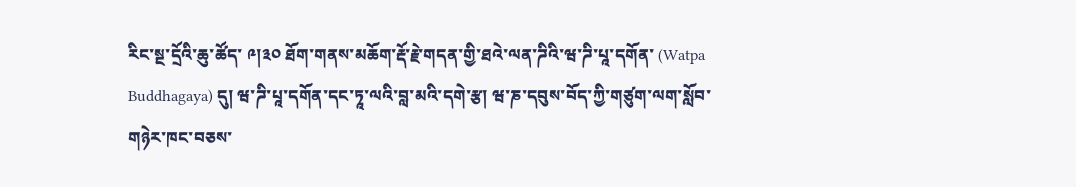རིང་སྔ་དྲོའི་ཆུ་ཚོད་ ༩།༣༠ ཐོག་གནས་མཆོག་རྡོ་རྗེ་གདན་གྱི་ཐའེ་ལན་ཌིའི་ཝ་ཌི་པཱ་དགོན་ (Watpa Buddhagaya) དུ། ཝ་ཌི་པཱ་དགོན་དང་ཏཱ་ལའི་བླ་མའི་དགེ་རྩ། ཝ་ཎ་དབུས་བོད་ཀྱི་གཙུག་ལག་སློབ་གཉེར་ཁང་བཅས་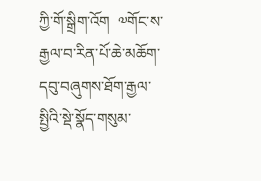ཀྱི་གོ་སྒྲིག་འོག  ༧གོང་ས་རྒྱལ་བ་རིན་པོ་ཆེ་མཆོག་དབུ་བཞུགས་ཐོག་རྒྱལ་སྤྱིའི་སྡེ་སྣོད་གསུམ་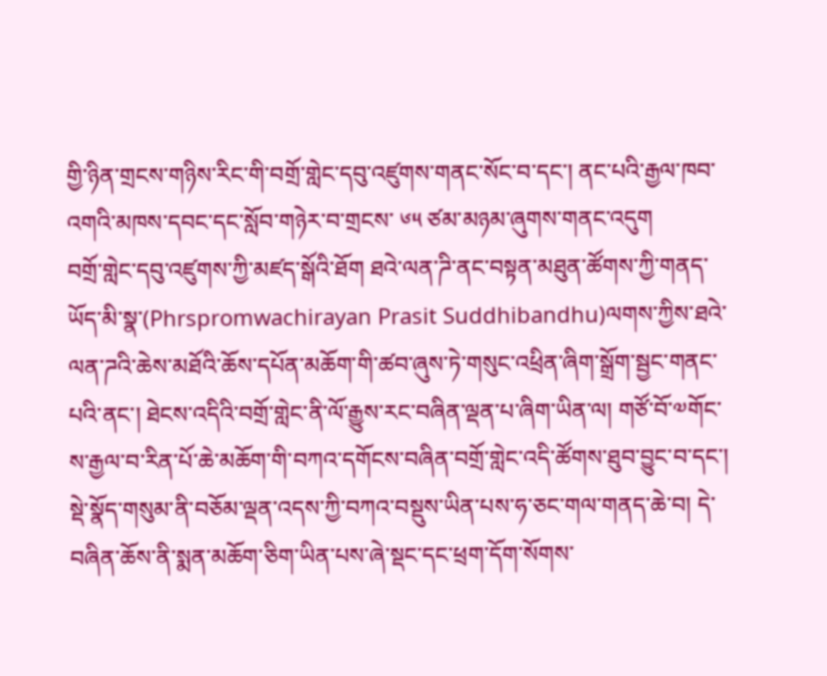གྱི་ཉིན་གྲངས་གཉིས་རིང་གི་བགྲོ་གླེང་དབུ་འཛུགས་གནང་སོང་བ་དང་། ནང་པའི་རྒྱལ་ཁབ་འགའི་མཁས་དབང་དང་སློབ་གཉེར་བ་གྲངས་ ༦༥ ཙམ་མཉམ་ཞུགས་གནང་འདུག
བགྲོ་གླེང་དབུ་འཛུགས་ཀྱི་མཛད་སྒོའི་ཐོག ཐའེ་ལན་ཌི་ནང་བསྟན་མཐུན་ཚོགས་ཀྱི་གནད་ཡོད་མི་སྣ་(Phrspromwachirayan Prasit Suddhibandhu)ལགས་ཀྱིས་ཐའེ་ལན་ཌའི་ཆེས་མཐོའི་ཆོས་དཔོན་མཆོག་གི་ཚབ་ཞུས་ཏེ་གསུང་འཕྲིན་ཞིག་སྒྲོག་སྦྱང་གནང་པའི་ནང་། ཐེངས་འདིའི་བགྲོ་གླེང་ནི་ལོ་རྒྱུས་རང་བཞིན་ལྡན་པ་ཞིག་ཡིན་ལ། གཙོ་བོ་༧གོང་ས་རྒྱལ་བ་རིན་པོ་ཆེ་མཆོག་གི་བཀའ་དགོངས་བཞིན་བགྲོ་གླེང་འདི་ཚོགས་ཐུབ་བྱུང་བ་དང་། སྡེ་སྣོད་གསུམ་ནི་བཅོམ་ལྡན་འདས་ཀྱི་བཀའ་བསྡུས་ཡིན་པས་ཧ་ཅང་གལ་གནད་ཆེ་བ། དེ་བཞིན་ཆོས་ནི་སྨན་མཆོག་ཅིག་ཡིན་པས་ཞེ་སྡང་དང་ཕྲག་དོག་སོགས་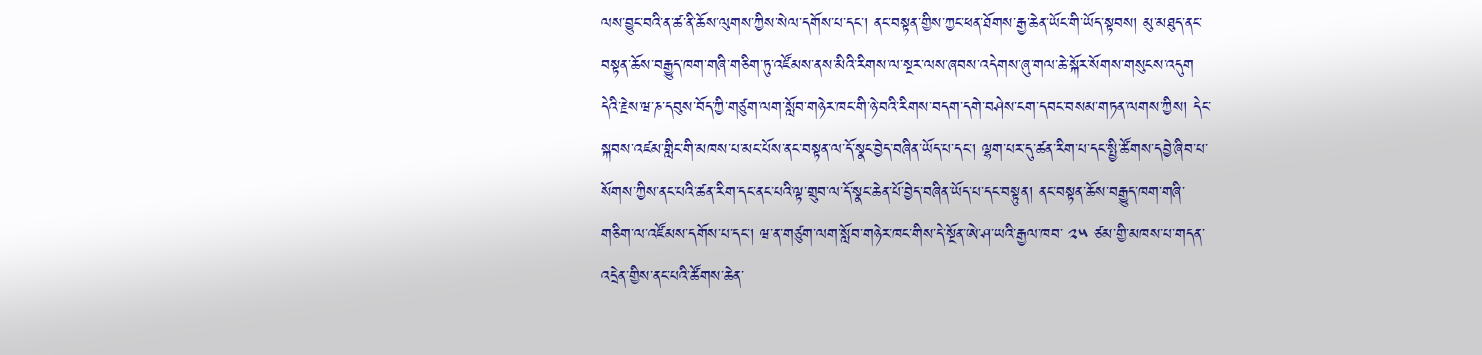ལས་བྱུང་བའི་ན་ཚ་ནི་ཆོས་ལུགས་ཀྱིས་སེལ་དགོས་པ་དང་། ནང་བསྟན་གྱིས་ཀྱང་ཕན་ཐོགས་རྒྱ་ཆེན་ཡོང་གི་ཡོད་སྟབས། མུ་མཐུད་ནང་བསྟན་ཆོས་བརྒྱུད་ཁག་གཞི་གཅིག་ཏུ་འཛོམས་ནས་མིའི་རིགས་ལ་སྔར་ལས་ཞབས་འདེགས་ཞུ་གལ་ཆེ་སྐོར་སོགས་གསུངས་འདུག
དེའི་རྗེས་ཝ་ཎ་དབུས་བོད་ཀྱི་གཙུག་ལག་སློབ་གཉེར་ཁང་གི་ཉེ་བའི་རིགས་བདག་དགེ་བཤེས་ངག་དབང་བསམ་གཏན་ལགས་ཀྱིས། དེང་སྐབས་འཛམ་གླིང་གི་མཁས་པ་མང་པོས་ནང་བསྟན་ལ་དོ་སྣང་བྱེད་བཞིན་ཡོད་པ་དང་། ལྷག་པར་དུ་ཚན་རིག་པ་དང་སྤྱི་ཚོགས་དབྱེ་ཞིབ་པ་སོགས་ཀྱིས་ནང་པའི་ཚན་རིག་དང་ནང་པའི་ལྟ་གྲུབ་ལ་དོ་སྣང་ཆེན་པོ་བྱེད་བཞིན་ཡོད་པ་དང་བསྟུན། ནང་བསྟན་ཆོས་བརྒྱུད་ཁག་གཞི་གཅིག་ལ་འཛོམས་དགོས་པ་དང་། ཝ་ན་གཙུག་ལག་སློབ་གཉེར་ཁང་གིས་དེ་སྔོན་ཨེ་ཤ་ཡའི་རྒྱལ་ཁབ་ ༢༥ ཙམ་གྱི་མཁས་པ་གདན་འདྲེན་གྱིས་ནང་པའི་ཚོགས་ཆེན་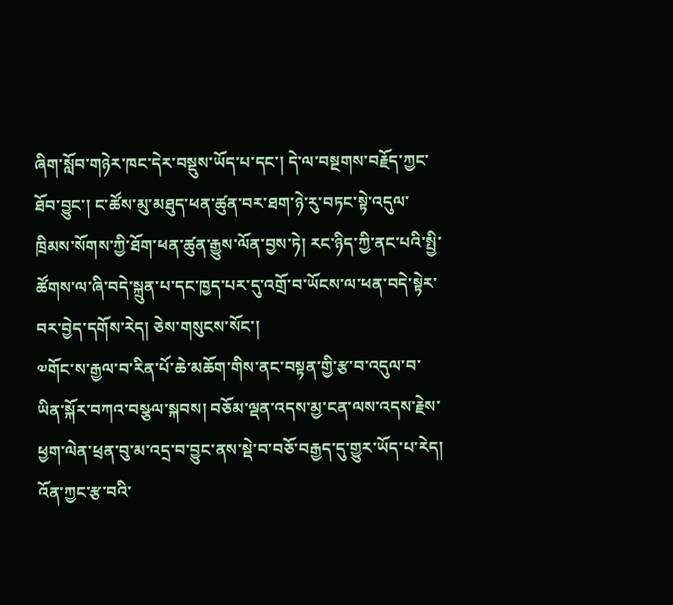ཞིག་སློབ་གཉེར་ཁང་དེར་བསྡུས་ཡོད་པ་དང་། དེ་ལ་བསྔགས་བརྗོད་ཀྱང་ཐོབ་བྱུང་། ང་ཚོས་མུ་མཐུད་ཕན་ཚུན་བར་ཐག་ཉེ་རུ་བཏང་སྟེ་འདུལ་ཁྲིམས་སོགས་ཀྱི་ཐོག་ཕན་ཚུན་རྒྱུས་ལོན་བྱས་ཏེ། རང་ཉིད་ཀྱི་ནང་པའི་སྤྱི་ཚོགས་ལ་ཞི་བདེ་སྐྲུན་པ་དང་ཁྱད་པར་དུ་འགྲོ་བ་ཡོངས་ལ་ཕན་བདེ་སྟེར་བར་བྱེད་དགོས་རེད། ཅེས་གསུངས་སོང་།
༧གོང་ས་རྒྱལ་བ་རིན་པོ་ཆེ་མཆོག་གིས་ནང་བསྟན་གྱི་རྩ་བ་འདུལ་བ་ཡིན་སྐོར་བཀའ་བསྩལ་སྐབས། བཅོམ་ལྡན་འདས་མྱ་ངན་ལས་འདས་རྗེས་ཕྱག་ལེན་ཕྲན་བུ་མ་འདྲ་བ་བྱུང་ནས་སྡེ་བ་བཅོ་བརྒྱད་དུ་གྱུར་ཡོད་པ་རེད། འོན་ཀྱང་རྩ་བའི་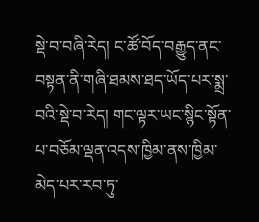སྡེ་བ་བཞི་རེད། ང་ཚོ་བོད་བརྒྱུད་ནང་བསྟན་ནི་གཞི་ཐམས་ཐད་ཡོད་པར་སྨྲ་བའི་སྡེ་བ་རེད། གང་ལྟར་ཡང་སྙིང་སྟོན་པ་བཅོམ་ལྡན་འདས་ཁྱིམ་ནས་ཁྱིམ་མེད་པར་རབ་ཏུ་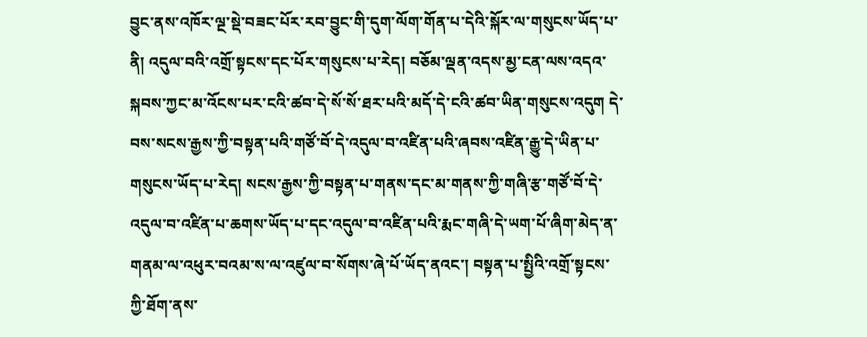བྱུང་ནས་འཁོར་ལྔ་སྡེ་བཟང་པོར་རབ་བྱུང་གི་དུག་ལོག་གོན་པ་དེའི་སྐོར་ལ་གསུངས་ཡོད་པ་ནི། འདུལ་བའི་འགྲོ་སྟངས་དང་པོར་གསུངས་པ་རེད། བཅོམ་ལྡན་འདས་མྱ་ངན་ལས་འདའ་སྐབས་ཀྱང་མ་འོངས་པར་ངའི་ཚབ་དེ་སོ་སོ་ཐར་པའི་མདོ་དེ་ངའི་ཚབ་ཡིན་གསུངས་འདུག དེ་བས་སངས་རྒྱས་ཀྱི་བསྟན་པའི་གཙོ་བོ་དེ་འདུལ་བ་འཛིན་པའི་ཞབས་འཛིན་རྒྱུ་དེ་ཡིན་པ་གསུངས་ཡོད་པ་རེད། སངས་རྒྱས་ཀྱི་བསྟན་པ་གནས་དང་མ་གནས་ཀྱི་གཞི་རྩ་གཙོ་བོ་དེ་འདུལ་བ་འཛིན་པ་ཆགས་ཡོད་པ་དང་འདུལ་བ་འཛིན་པའི་རྨང་གཞི་དེ་ཡག་པོ་ཞིག་མེད་ན་གནམ་ལ་འཕུར་བའམ་ས་ལ་འཛུལ་བ་སོགས་ཞེ་པོ་ཡོད་ནའང་། བསྟན་པ་སྤྱིའི་འགྲོ་སྟངས་ཀྱི་ཐོག་ནས་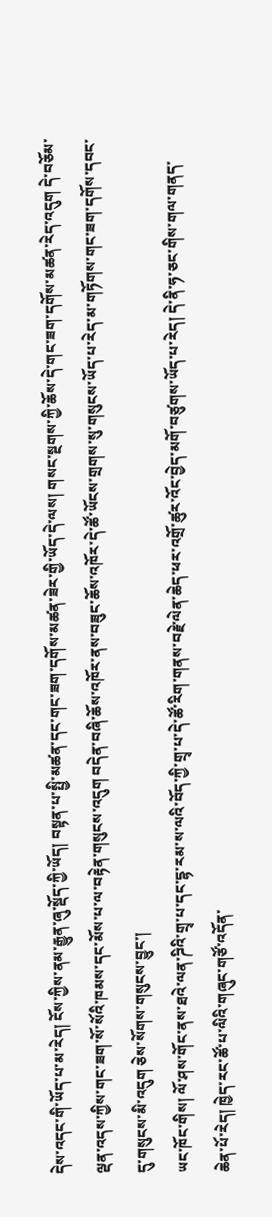དེས་འདང་གི་ཡོད་པ་མ་རེད། ངོས་ཀྱིས་ནམ་རྒྱུན་ཞུ་སྡོད་ཀྱི་ཡོད། བསྟན་པ་སྤྱི་མཚན་དང་གང་ཟག་དགོས་མཚན་ཟེར་གྱི་ཡོད་དེ་ལས། གསང་སྔགས་ཀྱི་ཆོས་དེ་གང་ཟག་དགོས་མཚན་རེད་འདུག དེ་བཅོམ་ལྡན་འདས་ཀྱིས་གང་ཟག་སོ་སོའི་ཁམས་དང་མོས་པ་ལ་བརྟེན་གསུངས་འདུག བདེན་བཞི་ཆོས་འཁོར་ནས་བཟུང་ཆོས་འཁོར་དེ་ཚོ་ཡོངས་གྲགས་སུ་གསུངས་ཡོད་པ་རེད་མ་གཏོགས་གང་ཟག་དགོས་དབང་དུ་གསུངས་མི་འདུག ཅེས་སོགས་གསུངས་བྱུང་།
ཡང་ཁོང་གིས། ལོ་ཤས་གོང་ནས་ཐའེ་ལན་ཌིའི་གྲྭ་པ་དང་དྷ་རམ་ས་ལའི་བོད་ཀྱི་གྲྭ་པ་དེ་ཚོ་རིག་གནས་བརྗེ་ལེན་ཆེད་ཕར་འགྲོ་ཚུར་འོང་བྱེད་མགོ་བཙུགས་ཡོད་པ་རེད། དེ་ནི་ཧ་ཅང་གིས་གལ་གནད་ཆེན་པོ་རེད། ཁྱེད་རང་ཚོ་པ་ལིའི་གཞུང་གཙོ་འདོན་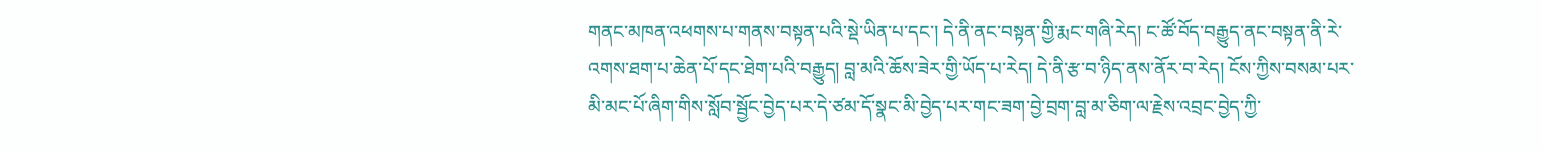གནང་མཁན་འཕགས་པ་གནས་བསྟན་པའི་སྡེ་ཡིན་པ་དང་། དེ་ནི་ནང་བསྟན་གྱི་རྨང་གཞི་རེད། ང་ཚོ་བོད་བརྒྱུད་ནང་བསྟན་ནི་རེ་འགས་ཐག་པ་ཆེན་པོ་དང་ཐེག་པའི་བརྒྱུད། བླ་མའི་ཆོས་ཟེར་གྱི་ཡོད་པ་རེད། དེ་ནི་རྩ་བ་ཉིད་ནས་ནོར་བ་རེད། ངོས་ཀྱིས་བསམ་པར་མི་མང་པོ་ཞིག་གིས་སློབ་སྦྱོང་བྱེད་པར་དེ་ཙམ་དོ་སྣང་མི་བྱེད་པར་གང་ཟག་བྱེ་བྲག་བླ་མ་ཅིག་ལ་རྗེས་འབྲང་བྱེད་ཀྱི་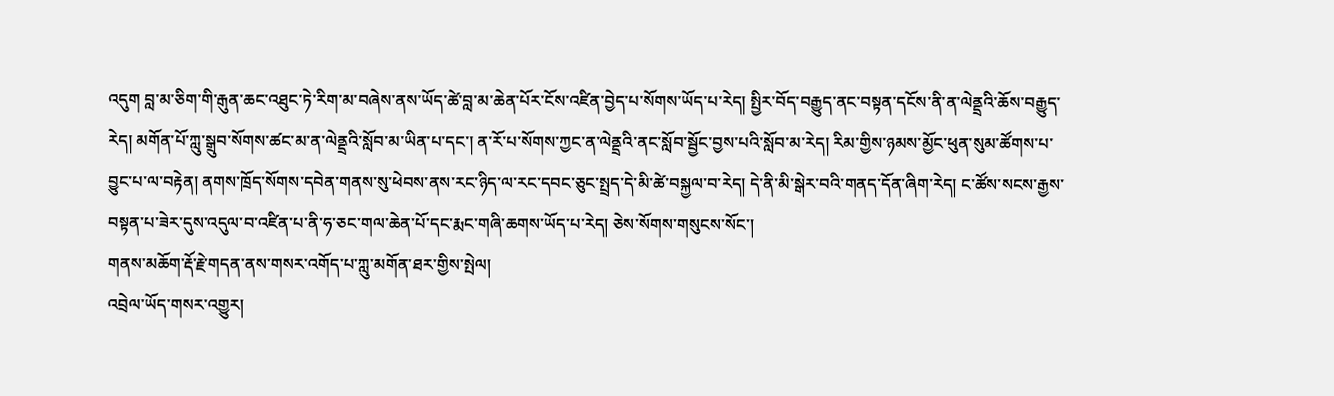འདུག བླ་མ་ཅིག་གི་རྒུན་ཆང་འཐུང་ཏེ་རིག་མ་བཞེས་ནས་ཡོད་ཚེ་བླ་མ་ཆེན་པོར་ངོས་འཛིན་བྱེད་པ་སོགས་ཡོད་པ་རེད། སྤྱིར་བོད་བརྒྱུད་ནང་བསྟན་དངོས་ནི་ན་ལེནྡྲའི་ཆོས་བརྒྱུད་རེད། མགོན་པོ་ཀླུ་སྒྲུབ་སོགས་ཚང་མ་ན་ལེནྡྲའི་སློབ་མ་ཡིན་པ་དང་། ན་རོ་པ་སོགས་ཀྱང་ན་ལེནྡྲའི་ནང་སློབ་སྦྱོང་བྱས་པའི་སློབ་མ་རེད། རིམ་གྱིས་ཉམས་མྱོང་ཕུན་སུམ་ཚོགས་པ་བྱུང་པ་ལ་བརྟེན། ནགས་ཁྲོད་སོགས་དབེན་གནས་སུ་ཕེབས་ནས་རང་ཉིད་ལ་རང་དབང་ཅུང་སྤྲད་དེ་མི་ཚེ་བསྐྱལ་བ་རེད། དེ་ནི་མི་སྒེར་བའི་གནད་དོན་ཞིག་རེད། ང་ཚོས་སངས་རྒྱས་བསྟན་པ་ཟེར་དུས་འདུལ་བ་འཛིན་པ་ནི་ཧ་ཅང་གལ་ཆེན་པོ་དང་རྨང་གཞི་ཆགས་ཡོད་པ་རེད། ཅེས་སོགས་གསུངས་སོང་།
གནས་མཆོག་རྡོ་རྗེ་གདན་ནས་གསར་འགོད་པ་ཀླུ་མགོན་ཐར་གྱིས་སྤེལ།
འབྲེལ་ཡོད་གསར་འགྱུར།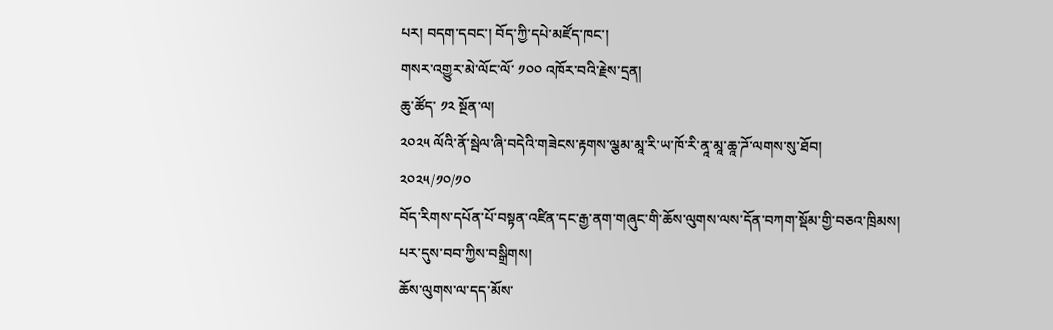པར། བདག་དབང་། བོད་ཀྱི་དཔེ་མཛོད་ཁང་།
གསར་འགྱུར་མེ་ལོང་ལོ་ ༡༠༠ འཁོར་བའི་རྗེས་དྲན།
ཆུ་ཚོད་ ༡༢ སྔོན་ལ།
༢༠༢༥ ལོའི་ནོ་སྦེལ་ཞི་བདེའི་གཟེངས་རྟགས་ལྕམ་མཱ་རི་ཡ་ཁོ་རི་ནཱ་མཱ་ཆཱ་ཌོ་ལགས་སུ་ཐོབ།
༢༠༢༥/༡༠/༡༠
བོད་རིགས་དཔོན་པོ་བསྟན་འཛིན་དང་རྒྱ་ནག་གཞུང་གི་ཆོས་ལུགས་ལས་དོན་བཀག་སྡོམ་གྱི་བཅའ་ཁྲིམས། པར་དུས་བབ་ཀྱིས་བསྒྲིགས།
ཆོས་ལུགས་ལ་དད་མོས་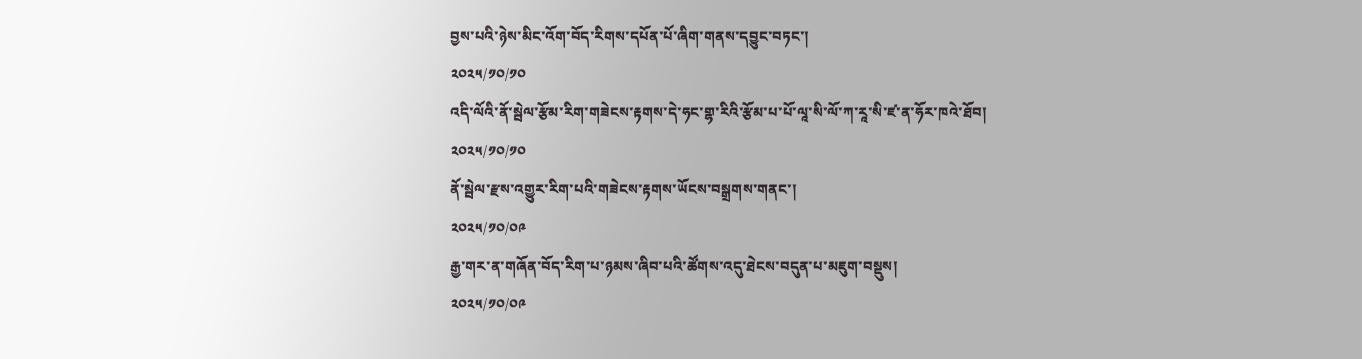བྱས་པའི་ཉེས་མིང་འོག་བོད་རིགས་དཔོན་པོ་ཞིག་གནས་དབྱུང་བཏང་།
༢༠༢༥/༡༠/༡༠
འདི་ལོའི་ནོ་སྦེལ་རྩོམ་རིག་གཟེངས་རྟགས་དེ་ཧང་གྷ་རིའི་རྩོམ་པ་པོ་ལཱ་སི་ལོ་ཀ་རཱ་སི་ཛ་ན་ཧོར་ཁའེ་ཐོབ།
༢༠༢༥/༡༠/༡༠
ནོ་སྦེལ་རྫས་འགྱུར་རིག་པའི་གཟེངས་རྟགས་ཡོངས་བསྒྲགས་གནང་།
༢༠༢༥/༡༠/༠༩
རྒྱ་གར་ན་གཞོན་བོད་རིག་པ་ཉམས་ཞིབ་པའི་ཚོགས་འདུ་ཐེངས་བདུན་པ་མཇུག་བསྡུས།
༢༠༢༥/༡༠/༠༩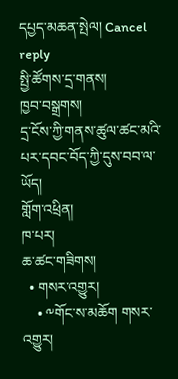དཔྱད་མཆན་སྤེལ། Cancel reply
སྤྱི་ཚོགས་དྲ་གནས།
ཁྱབ་བསྒྲགས།
དྲ་ངོས་ཀྱི་གནས་ཚུལ་ཚང་མའི་པར་དབང་བོད་ཀྱི་དུས་བབ་ལ་ཡོད།
གློག་འཕྲིན།
ཁ་པར།
ཆ་ཚང་གཟིགས།
  • གསར་འགྱུར།
    • ༸གོང་ས་མཆོག གསར་འགྱུར།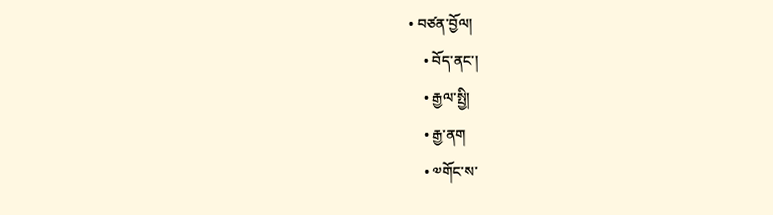• བཙན་བྱོལ།
    • བོད་ནང་།
    • རྒྱལ་སྤྱི།
    • རྒྱ་ནག
    • ༧གོང་ས་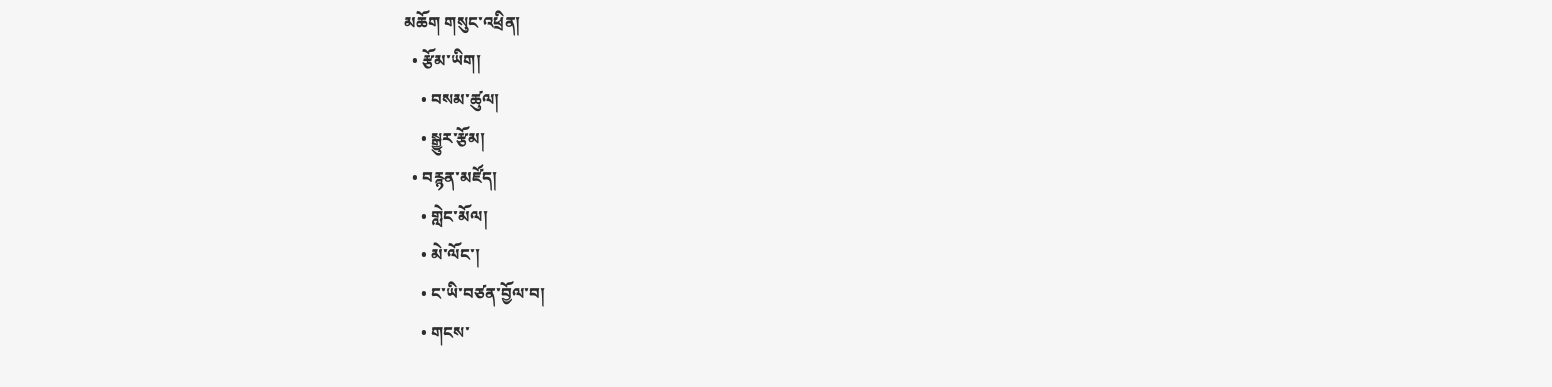མཆོག གསུང་འཕྲིན།
  • རྩོམ་ཡིག།
    • བསམ་ཚུལ།
    • སྒྱུར་རྩོམ།
  • བརྙན་མཛོད།
    • གླེང་མོལ།
    • མེ་ལོང་།
    • ང་ཡི་བཙན་བྱོལ་བ།
    • གངས་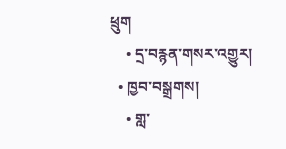ཕྲུག
    • དྲ་བརྙན་གསར་འགྱུར།
  • ཁྱབ་བསྒྲགས།
    • གླ་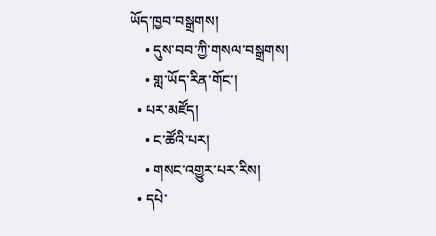ཡོད་ཁྱབ་བསྒྲགས།
    • དུས་བབ་ཀྱི་གསལ་བསྒྲགས།
    • གླ་ཡོད་རིན་གོང་།
  • པར་མཛོད།
    • ང་ཚོའི་པར།
    • གསང་འགྱུར་པར་རིས།
  • དཔེ་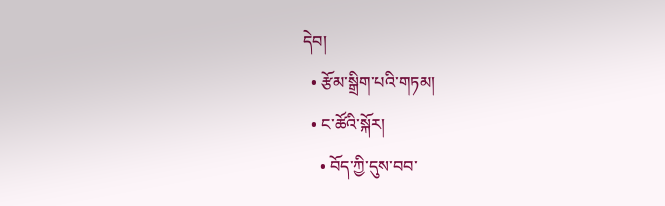དེབ།
  • རྩོམ་སྒྲིག་པའི་གཏམ།
  • ང་ཚོའི་སྐོར།
    • བོད་ཀྱི་དུས་བབ་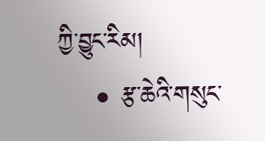ཀྱི་བྱུང་རིམ།
    • རྩ་ཆེའི་གསུང་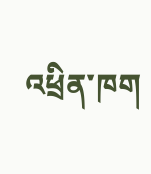འཕྲིན་ཁག